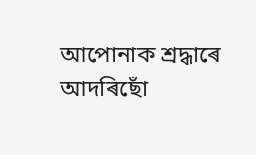আপোনাক শ্ৰদ্ধাৰে আদৰিছোঁ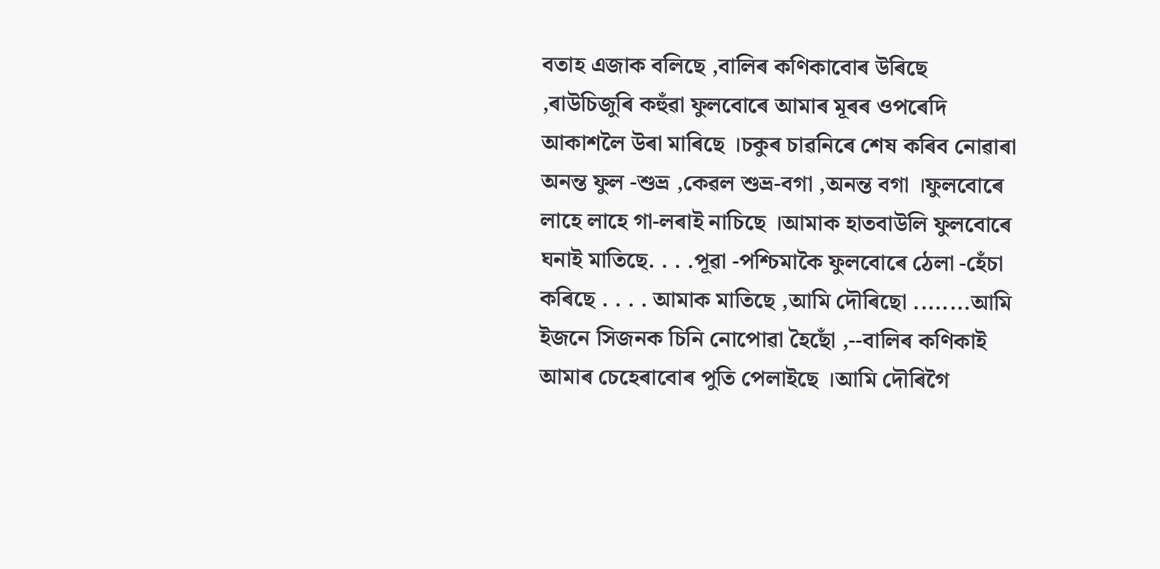বতাহ এজাক বলিছে ,বালিৰ কণিকাবোৰ উৰিছে ,ৰাউচিজুৰি কহুঁৱা ফুলবোৰে আমাৰ মূৰৰ ওপৰেদি আকাশলৈ উৰা মাৰিছে ।চকুৰ চাৱনিৰে শেষ কৰিব নোৱাৰা অনন্ত ফুল -শুভ্ৰ ,কেৱল শুভ্ৰ-বগা ,অনন্ত বগা ।ফুলবোৰে লাহে লাহে গা-লৰাই নাচিছে ।আমাক হাতবাউলি ফুলবোৰে ঘনাই মাতিছে. . . .পূৱা -পশ্চিমাকৈ ফুলবোৰে ঠেলা -হেঁচা কৰিছে . . . . আমাক মাতিছে ,আমি দৌৰিছো ........আমি ইজনে সিজনক চিনি নোপোৱা হৈছোঁ ,--বালিৰ কণিকাই আমাৰ চেহেৰাবোৰ পুতি পেলাইছে ।আমি দৌৰিগৈ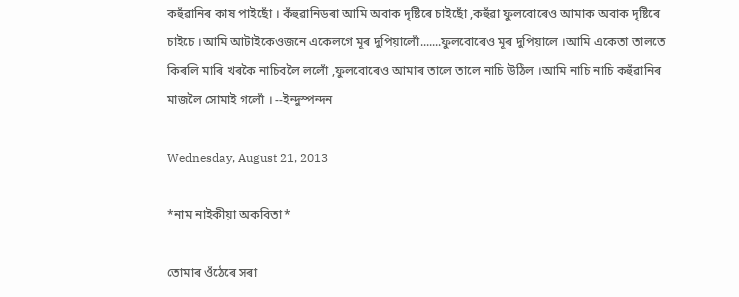কহুঁৱানিৰ কাষ পাইছোঁ । কঁহুৱানিডৰা আমি অবাক দৃষ্টিৰে চাইছোঁ ,কহুঁৱা ফুলবোৰেও আমাক অবাক দৃষ্টিৰে চাইচে ।আমি আটাইকেওজনে একেলগে মূৰ দুপিয়ালোঁ.......ফুলবোৰেও মূৰ দুপিয়ালে ।আমি একেতা তালতে কিৰলি মাৰি খৰকৈ নাচিবলৈ ললোঁ ,ফুলবোৰেও আমাৰ তালে তালে নাচি উঠিল ।আমি নাচি নাচি কহুঁৱানিৰ মাজলৈ সোমাই গলোঁ । --ইন্দুস্পন্দন

Wednesday, August 21, 2013

*নাম নাইকীয়া অকবিতা*

তোমাৰ ওঁঠেৰে সৰা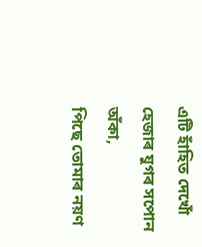এটি হাঁহিত দেখোঁ
হেজাৰ যুগৰ সপোন
অঁকা,
পিছে তোমাৰ নয়ণ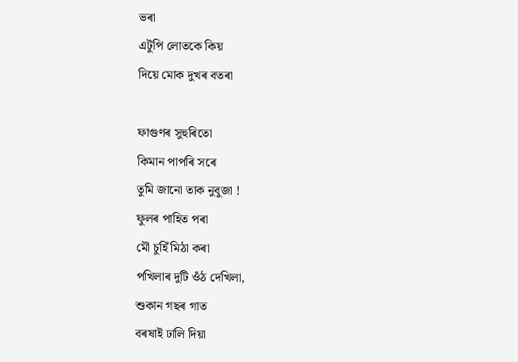ভৰা
এটুপি লোতকে কিয়
দিয়ে মোক দুখৰ বতৰা

ফাগুণৰ সুহুৰিতো
কিমান পাপৰি সৰে
তুমি জানো তাক নুবুজা !
ফুলৰ পাহিত পৰা
মৌ চুহিঁ মিঠা কৰা
পখিলাৰ দুটি ওঁঠ দেখিলা,
শুকান গছৰ গাত
বৰষাই ঢালি দিয়া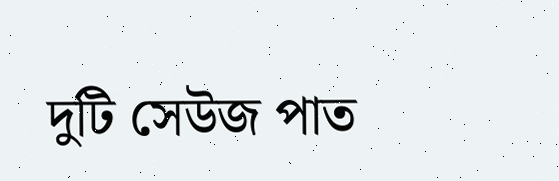দুটি সেউজ পাত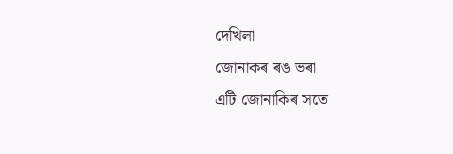দেখিলা
জোনাকৰ ৰঙ ভৰা
এটি জোনাকিৰ সতে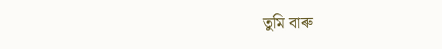তুমি বাৰু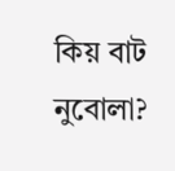কিয় বাট
নুবোলা?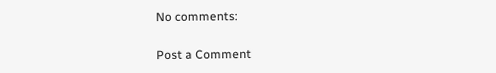No comments:

Post a Comment